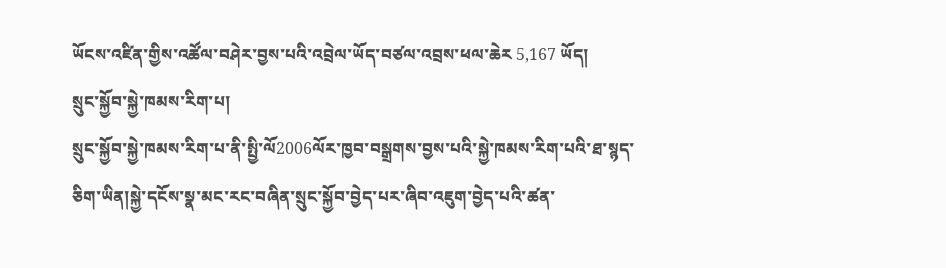ཡོངས་འཛིན་གྱིས་འཚོལ་བཤེར་བྱས་པའི་འབྲེལ་ཡོད་བཙལ་འབྲས་ཕལ་ཆེར 5,167 ཡོད།
སྲུང་སྐྱོབ་སྐྱེ་ཁམས་རིག་པ།
སྲུང་སྐྱོབ་སྐྱེ་ཁམས་རིག་པ་ནི་སྤྱི་ལོ2006ལོར་ཁྱབ་བསྒྲགས་བྱས་པའི་སྐྱེ་ཁམས་རིག་པའི་ཐ་སྙད་ཅིག་ཡིན།སྐྱེ་དངོས་སྣ་མང་རང་བཞིན་སྲུང་སྐྱོབ་བྱེད་པར་ཞིབ་འཇུག་བྱེད་པའི་ཚན་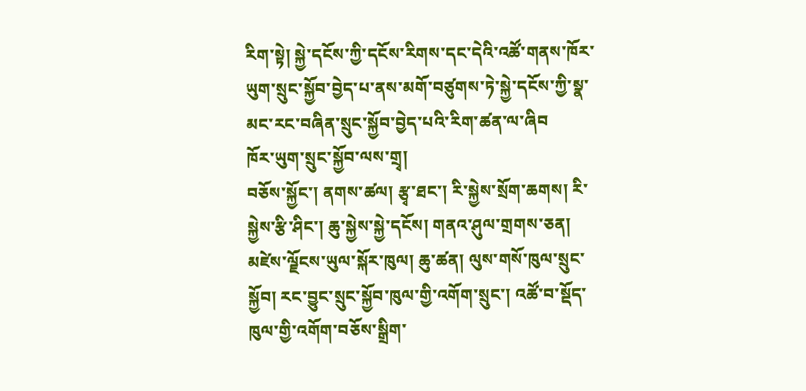རིག་སྟེ། སྐྱེ་དངོས་ཀྱི་དངོས་རིགས་དང་དེའི་འཚོ་གནས་ཁོར་ཡུག་སྲུང་སྐྱོབ་བྱེད་པ་ནས་མགོ་བཙུགས་ཏེ་སྐྱེ་དངོས་ཀྱི་སྣ་མང་རང་བཞིན་སྲུང་སྐྱོབ་བྱེད་པའི་རིག་ཚན་ལ་ཞིབ
ཁོར་ཡུག་སྲུང་སྐྱོབ་ལས་གྲྭ།
བཅོས་སྐྱོང་། ནགས་ཚལ། རྩྭ་ཐང་། རི་སྐྱེས་སྲོག་ཆགས། རི་སྐྱེས་རྩི་ཤིང་། ཆུ་སྐྱེས་སྐྱེ་དངོས། གནའ་ཤུལ་གྲགས་ཅན། མཛེས་ལྗོངས་ཡུལ་སྐོར་ཁུལ། ཆུ་ཚན། ལུས་གསོ་ཁུལ་སྲུང་སྐྱོབ། རང་བྱུང་སྲུང་སྐྱོབ་ཁུལ་གྱི་འགོག་སྲུང་། འཚོ་བ་སྡོད་ཁུལ་གྱི་འགོག་བཅོས་སྒྲིག་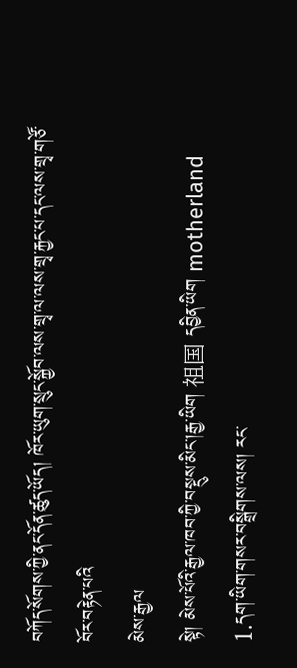བཀོད་སོགས་ཀྱི་ནང་དོན་ཚུད་ཡོད། ཁོར་ཡུག་སྲུང་སྐྱོབ་ལས་གྲྭ་ལ་ལས་གྲྭ་རྐྱང་པ་དང་ལས་གྲྭ་གཙོ་བོར་བརྟེན་པའི
མེས་རྒྱལ
སྟེ། མེས་པོའི་རྒྱལ་ཁབ་ཀྱི་བསྡུས་མིང་།རྒྱ་ཡིག 祖国 དབྱིན་ཡིག motherland 1.དག་ཡིག་གསར་བསྒྲིགས་ལས། རང་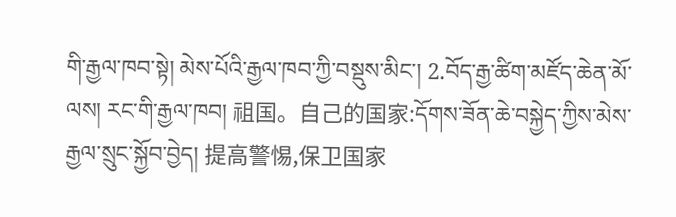གི་རྒྱལ་ཁབ་སྟེ། མེས་པོའི་རྒྱལ་ཁབ་ཀྱི་བསྡུས་མིང་། 2.བོད་རྒྱ་ཚིག་མཛོད་ཆེན་མོ་ལས། རང་གི་རྒྱལ་ཁབ། 祖国。自己的国家:དོགས་ཟོན་ཆེ་བསྐྱེད་ཀྱིས་མེས་རྒྱལ་སྲུང་སྐྱོབ་བྱེད། 提高警惕,保卫国家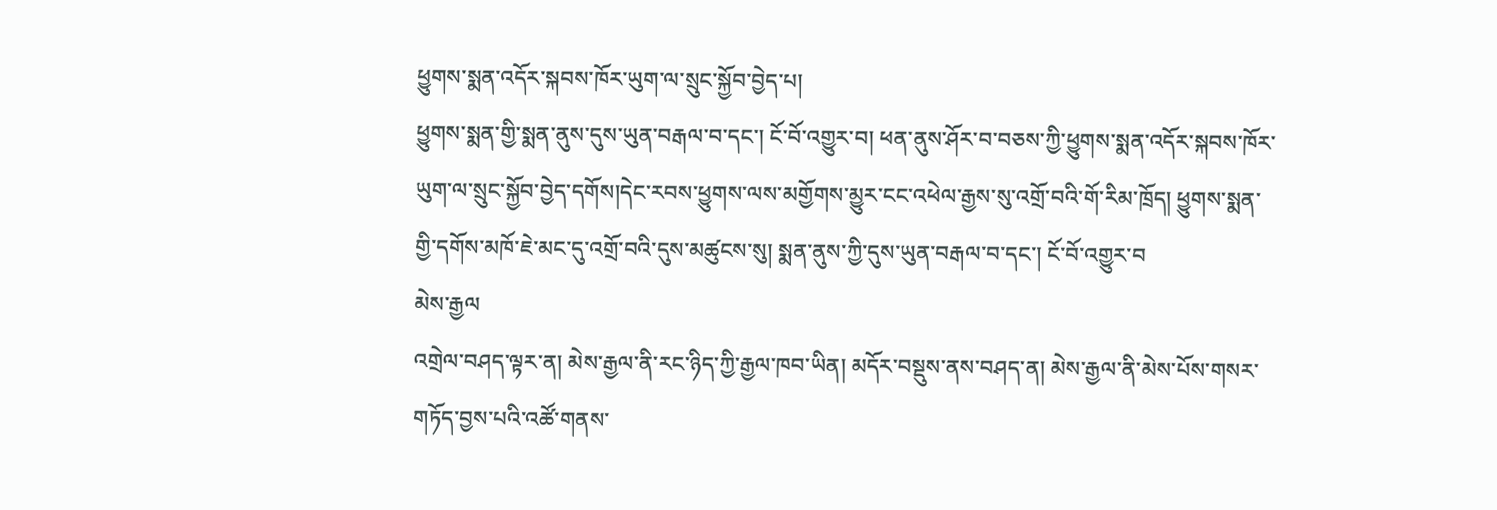ཕྱུགས་སྨན་འདོར་སྐབས་ཁོར་ཡུག་ལ་སྲུང་སྐྱོབ་བྱེད་པ།
ཕྱུགས་སྨན་གྱི་སྨན་ནུས་དུས་ཡུན་བརྒལ་བ་དང་། ངོ་བོ་འགྱུར་བ། ཕན་ནུས་ཤོར་བ་བཅས་ཀྱི་ཕྱུགས་སྨན་འདོར་སྐབས་ཁོར་ཡུག་ལ་སྲུང་སྐྱོབ་བྱེད་དགོས།དེང་རབས་ཕྱུགས་ལས་མགྱོགས་མྱུར་ངང་འཕེལ་རྒྱས་སུ་འགྲོ་བའི་གོ་རིམ་ཁྲོད། ཕྱུགས་སྨན་གྱི་དགོས་མཁོ་ཇེ་མང་དུ་འགྲོ་བའི་དུས་མཚུངས་སུ། སྨན་ནུས་ཀྱི་དུས་ཡུན་བརྒལ་བ་དང་། ངོ་བོ་འགྱུར་བ
མེས་རྒྱལ
འགྲེལ་བཤད་ལྟར་ན། མེས་རྒྱལ་ནི་རང་ཉིད་ཀྱི་རྒྱལ་ཁབ་ཡིན། མདོར་བསྡུས་ནས་བཤད་ན། མེས་རྒྱལ་ནི་མེས་པོས་གསར་གཏོད་བྱས་པའི་འཚོ་གནས་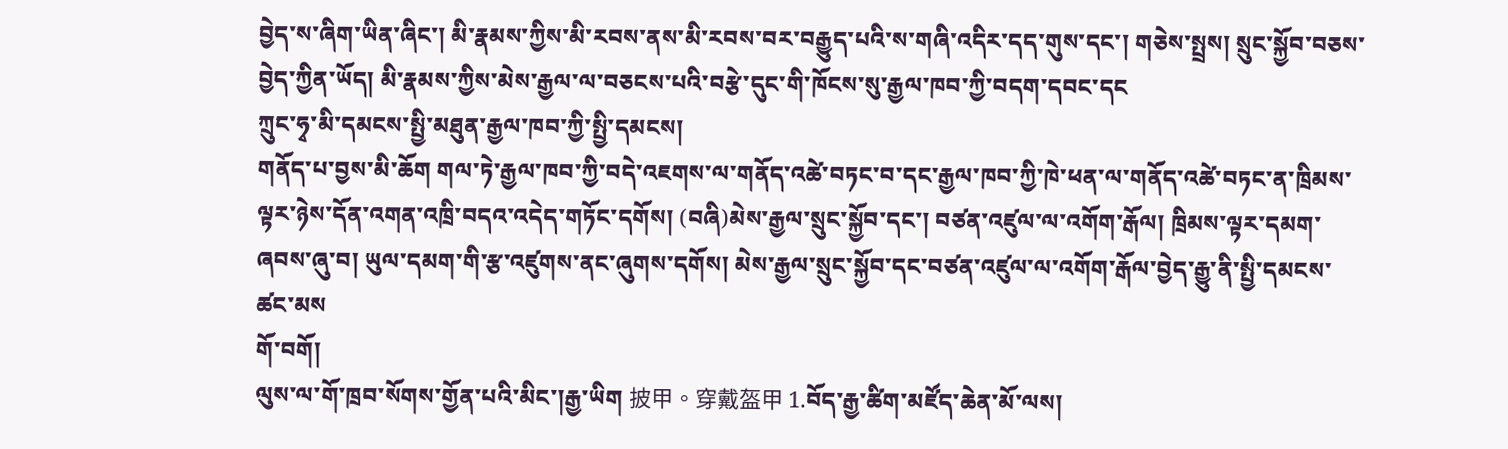བྱེད་ས་ཞིག་ཡིན་ཞིང་། མི་རྣམས་ཀྱིས་མི་རབས་ནས་མི་རབས་བར་བརྒྱུད་པའི་ས་གཞི་འདིར་དད་གུས་དང་། གཅེས་སྤྲས། སྲུང་སྐྱོབ་བཅས་བྱེད་ཀྱིན་ཡོད། མི་རྣམས་ཀྱིས་མེས་རྒྱལ་ལ་བཅངས་པའི་བརྩེ་དུང་གི་ཁོངས་སུ་རྒྱལ་ཁབ་ཀྱི་བདག་དབང་དང
ཀྲུང་ཧྭ་མི་དམངས་སྤྱི་མཐུན་རྒྱལ་ཁབ་ཀྱི་སྤྱི་དམངས།
གནོད་པ་བྱས་མི་ཆོག གལ་ཏེ་རྒྱལ་ཁབ་ཀྱི་བདེ་འཇགས་ལ་གནོད་འཚེ་བཏང་བ་དང་རྒྱལ་ཁབ་ཀྱི་ཁེ་ཕན་ལ་གནོད་འཚེ་བཏང་ན་ཁྲིམས་ལྟར་ཉེས་དོན་འགན་འཁྲི་བདའ་འདེད་གཏོང་དགོས། (བཞི)མེས་རྒྱལ་སྲུང་སྐྱོབ་དང་། བཙན་འཛུལ་ལ་འགོག་རྒོལ། ཁྲིམས་ལྟར་དམག་ཞབས་ཞུ་བ། ཡུལ་དམག་གི་རྩ་འཛུགས་ནང་ཞུགས་དགོས། མེས་རྒྱལ་སྲུང་སྐྱོབ་དང་བཙན་འཛུལ་ལ་འགོག་རྒོལ་བྱེད་རྒྱུ་ནི་སྤྱི་དམངས་ཚང་མས
གོ་བགོ།
ལུས་ལ་གོ་ཁྲབ་སོགས་གྱོན་པའི་མིང་།རྒྱ་ཡིག 披甲。穿戴盔甲 1.བོད་རྒྱ་ཚིག་མཛོད་ཆེན་མོ་ལས།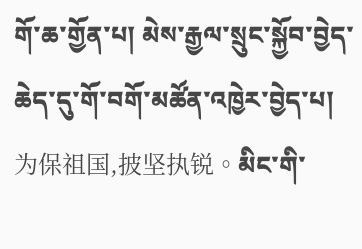གོ་ཆ་གྱོན་པ། མེས་རྒྱལ་སྲུང་སྐྱོབ་བྱེད་ཆེད་དུ་གོ་བགོ་མཚོན་འཁྱེར་བྱེད་པ། 为保祖国,披坚执锐。མིང་གི་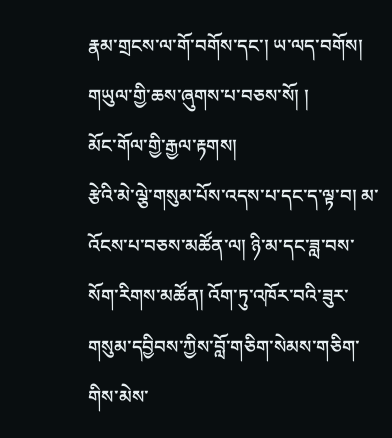རྣམ་གྲངས་ལ་གོ་བགོས་དང་། ཡ་ལད་བགོས། གཡུལ་གྱི་ཆས་ཞུགས་པ་བཅས་སོ། །
མོང་གོལ་གྱི་རྒྱལ་རྟགས།
རྩེའི་མེ་ལྕེ་གསུམ་པོས་འདས་པ་དང་ད་ལྟ་བ། མ་འོངས་པ་བཅས་མཚོན་ལ། ཉི་མ་དང་ཟླ་བས་སོག་རིགས་མཚོན། འོག་ཏུ་འཁོར་བའི་ཟུར་གསུམ་དབྱིབས་ཀྱིས་བློ་གཅིག་སེམས་གཅིག་གིས་མེས་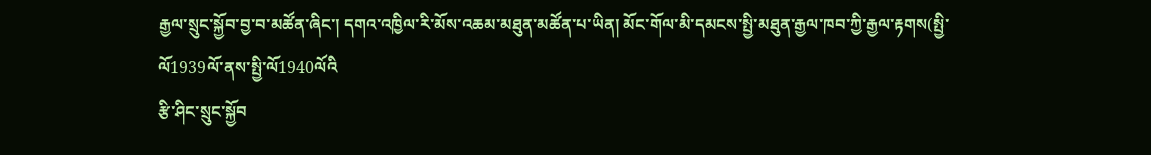རྒྱལ་སྲུང་སྐྱོབ་བྱ་བ་མཚོན་ཞིང་། དགའ་འཁྱིལ་རི་མོས་འཆམ་མཐུན་མཚོན་པ་ཡིན། མོང་གོལ་མི་དམངས་སྤྱི་མཐུན་རྒྱལ་ཁབ་ཀྱི་རྒྱལ་རྟགས(སྤྱི་ལོ1939ལོ་ནས་སྤྱི་ལོ1940ལོའི
རྩི་ཤིང་སྲུང་སྐྱོབ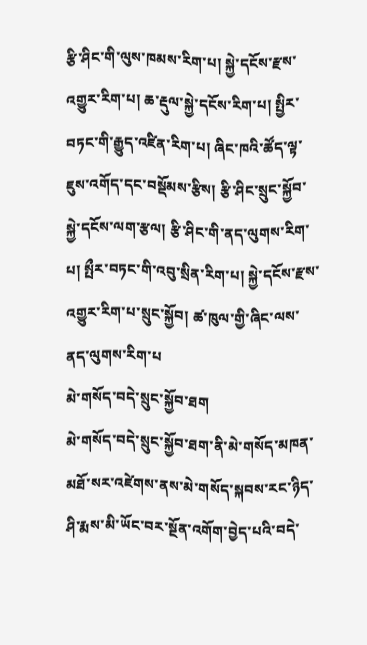རྩི་ཤིང་གི་ལུས་ཁམས་རིག་པ། སྐྱེ་དངོས་རྫས་འགྱུར་རིག་པ། ཆ་རྡུལ་སྐྱེ་དངོས་རིག་པ། སྤྱིར་བཏང་གི་རྒྱུད་འཛིན་རིག་པ། ཞིང་ཁའི་ཚོད་ལྟ་ཇུས་འགོད་དང་བསྡོམས་རྩིས། རྩི་ཤིང་སྲུང་སྐྱོབ་སྐྱེ་དངོས་ལག་རྩལ། རྩི་ཤིང་གི་ནད་ལུགས་རིག་པ། སྤྀར་བཏང་གི་འབུ་སྲིན་རིག་པ། སྐྱེ་དངོས་རྫས་འགྱུར་རིག་པ་སྲུང་སྐྱོབ། ཚ་ཁུལ་གྱི་ཞིང་ལས་ནད་ལུགས་རིག་པ
མེ་གསོད་བདེ་སྲུང་སྐྱོབ་ཐག
མེ་གསོད་བདེ་སྲུང་སྐྱོབ་ཐག་ནི་མེ་གསོད་མཁན་མཐོ་སར་འཛེགས་ནས་མེ་གསོད་སྐབས་རང་ཉིད་ཤི་རྨས་མི་ཡོང་བར་སྔོན་འགོག་བྱེད་པའི་བདེ་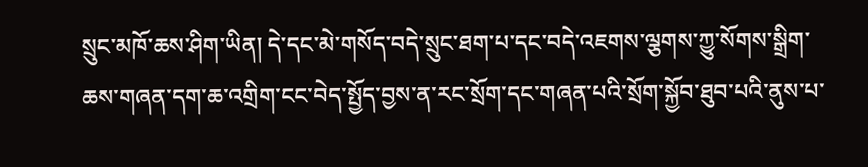སྲུང་མཁོ་ཆས་ཤིག་ཡིན། དེ་དང་མེ་གསོད་བདེ་སྲུང་ཐག་པ་དང་བདེ་འཇགས་ལྕགས་ཀྱུ་སོགས་སྒྲིག་ཆས་གཞན་དག་ཆ་འགྲིག་ངང་བེད་སྤྱོད་བྱས་ན་རང་སྲོག་དང་གཞན་པའི་སྲོག་སྐྱོབ་ཐུབ་པའི་ནུས་པ་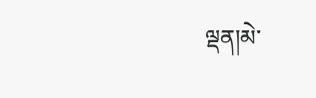ལྡན།མེ་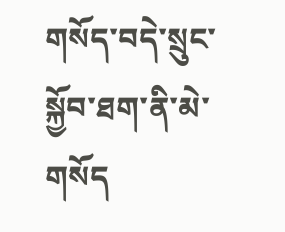གསོད་བདེ་སྲུང་སྐྱོབ་ཐག་ནི་མེ་གསོད